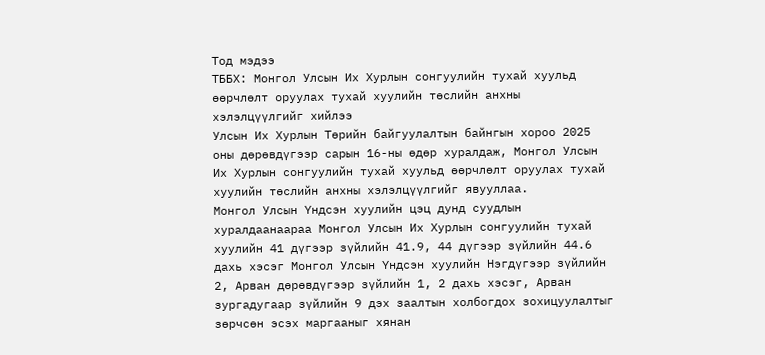Тод мэдээ
ТББХ: Монгол Улсын Их Хурлын сонгуулийн тухай хуульд өөрчлөлт оруулах тухай хуулийн төслийн анхны хэлэлцүүлгийг хийлээ
Улсын Их Хурлын Төрийн байгуулалтын байнгын хороо 2025 оны дөрөвдүгээр сарын 16-ны өдөр хуралдаж, Монгол Улсын Их Хурлын сонгуулийн тухай хуульд өөрчлөлт оруулах тухай хуулийн төслийн анхны хэлэлцүүлгийг явууллаа.
Монгол Улсын Үндсэн хуулийн цэц дунд суудлын хуралдаанаараа Монгол Улсын Их Хурлын сонгуулийн тухай хуулийн 41 дүгээр зүйлийн 41.9, 44 дүгээр зүйлийн 44.6 дахь хэсэг Монгол Улсын Үндсэн хуулийн Нэгдүгээр зүйлийн 2, Арван дөрөвдүгээр зүйлийн 1, 2 дахь хэсэг, Арван зургадугаар зүйлийн 9 дэх заалтын холбогдох зохицуулалтыг зөрчсөн эсэх маргааныг хянан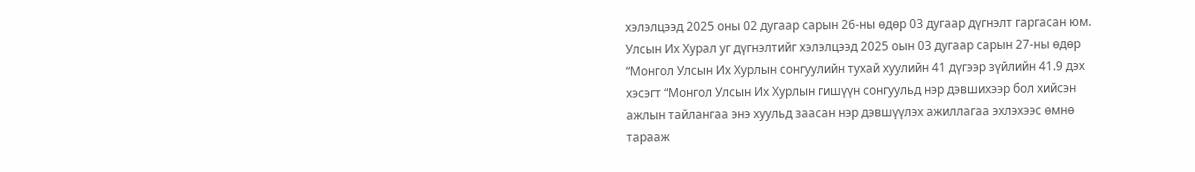хэлэлцээд 2025 оны 02 дугаар сарын 26-ны өдөр 03 дугаар дүгнэлт гаргасан юм.
Улсын Их Хурал уг дүгнэлтийг хэлэлцээд 2025 оын 03 дугаар сарын 27-ны өдөр “Монгол Улсын Их Хурлын сонгуулийн тухай хуулийн 41 дүгээр зүйлийн 41.9 дэх хэсэгт “Монгол Улсын Их Хурлын гишүүн сонгуульд нэр дэвшихээр бол хийсэн ажлын тайлангаа энэ хуульд заасан нэр дэвшүүлэх ажиллагаа эхлэхээс өмнө тарааж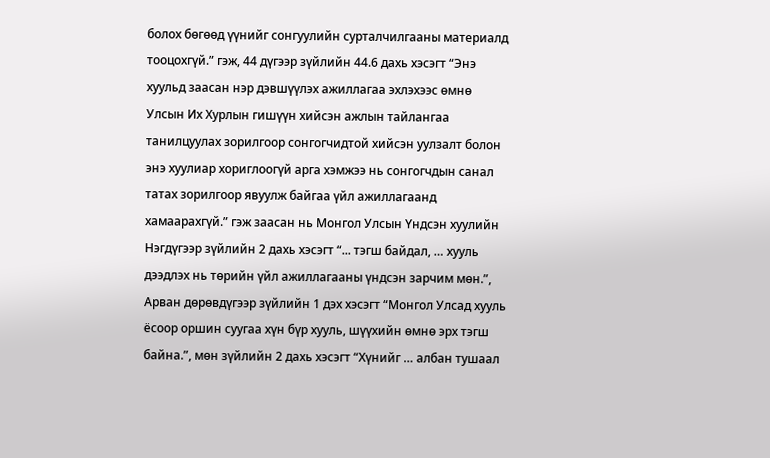болох бөгөөд үүнийг сонгуулийн сурталчилгааны материалд тооцохгүй.” гэж, 44 дүгээр зүйлийн 44.6 дахь хэсэгт “Энэ хуульд заасан нэр дэвшүүлэх ажиллагаа эхлэхээс өмнө Улсын Их Хурлын гишүүн хийсэн ажлын тайлангаа танилцуулах зорилгоор сонгогчидтой хийсэн уулзалт болон энэ хуулиар хориглоогүй арга хэмжээ нь сонгогчдын санал татах зорилгоор явуулж байгаа үйл ажиллагаанд хамаарахгүй.” гэж заасан нь Монгол Улсын Үндсэн хуулийн Нэгдүгээр зүйлийн 2 дахь хэсэгт “... тэгш байдал, … хууль дээдлэх нь төрийн үйл ажиллагааны үндсэн зарчим мөн.”, Арван дөрөвдүгээр зүйлийн 1 дэх хэсэгт “Монгол Улсад хууль ёсоор оршин суугаа хүн бүр хууль, шүүхийн өмнө эрх тэгш байна.”, мөн зүйлийн 2 дахь хэсэгт “Хүнийг … албан тушаал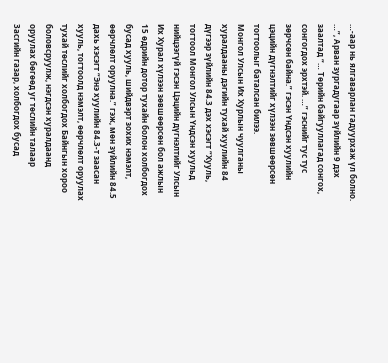…-аар нь ялгаварлан гадуурхаж үл болно. …”, Арван зургадугаар зүйлийн 9 дэх заалтад “… Төрийн байгууллагад сонгох, сонгогдох эрхтэй. …” гэснийг тус тус зөрчсөн байна.” гэсэн Үндсэн хуулийн цэцийн дүгнэлтийг хүлээн зөвшөөрсөн тогтоолыг баталсан билээ.
Монгол Улсын Их Хурлын чуулганы хуралдааны дэгийн тухай хуулийн 84 дүгээр зүйлийн 84.3 дэх хэсэгт “Хууль, тогтоол Монгол Улсын Үндсэн хуульд нийцээгүй гэсэн Цэцийн дүгнэлтийг Улсын Их Хурал хүлээн зөвшөөрсөн бол ажлын 15 өдрийн дотор тухайн болон холбогдох бусад хууль, шийдвэрт зохих нэмэлт, өөрчлөлт оруулна.” гэж, мөн зүйлийн 84.5 дахь хэсэгт “Энэ хуулийн 84.3-т заасан хууль, тогтоолд нэмэлт, өөрчлөлт оруулах тухай төслийг холбогдох Байнгын хороо боловсруулж, нэгдсэн хуралдаанд оруулах бөгөөд уг төслийн талаар Засгийн газар, холбогдох бусад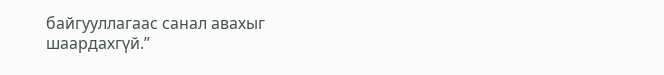байгууллагаас санал авахыг шаардахгүй.”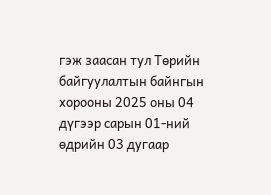гэж заасан тул Төрийн байгуулалтын байнгын хорооны 2025 оны 04 дүгээр сарын 01-ний өдрийн 03 дугаар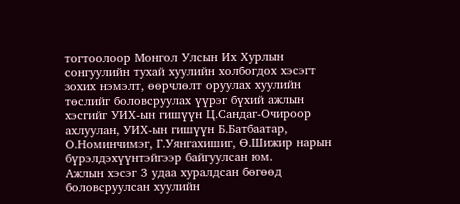тогтоолоор Монгол Улсын Их Хурлын сонгуулийн тухай хуулийн холбогдох хэсэгт зохих нэмэлт, өөрчлөлт оруулах хуулийн төслийг боловсруулах үүрэг бүхий ажлын хэсгийг УИХ-ын гишүүн Ц.Сандаг-Очироор ахлуулан, УИХ-ын гишүүн Б.Батбаатар, О.Номинчимэг, Г.Уянгахишиг, Ө.Шижир нарын бүрэлдэхүүнтэйгээр байгуулсан юм.
Ажлын хэсэг 3 удаа хуралдсан бөгөөд боловсруулсан хуулийн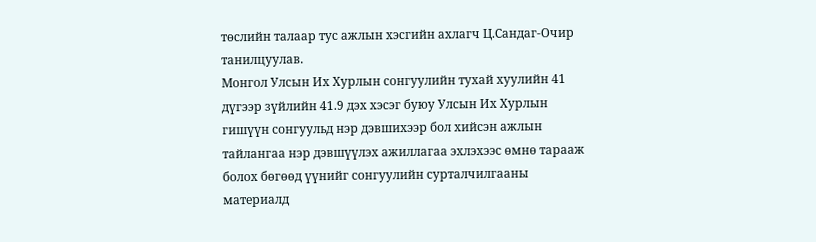төслийн талаар тус ажлын хэсгийн ахлагч Ц.Сандаг-Очир танилцуулав.
Монгол Улсын Их Хурлын сонгуулийн тухай хуулийн 41 дүгээр зүйлийн 41.9 дэх хэсэг буюу Улсын Их Хурлын гишүүн сонгуульд нэр дэвшихээр бол хийсэн ажлын тайлангаа нэр дэвшүүлэх ажиллагаа эхлэхээс өмнө тарааж болох бөгөөд үүнийг сонгуулийн сурталчилгааны материалд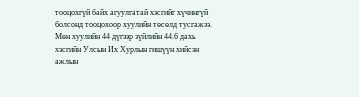тооцохгүй байх агуулгатай хэсгийг хүчингүй болсонд тооцохоор хуулийн төсөлд тусгажээ. Мөн хуулийн 44 дүгээр зүйлийн 44.6 дахь хэсгийн Улсын Их Хурлын гишүүн хийсэн ажлын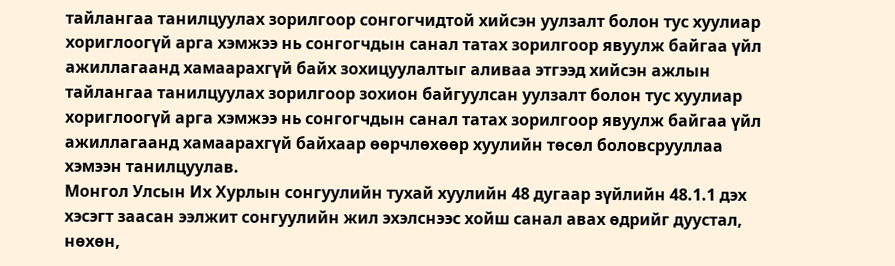тайлангаа танилцуулах зорилгоор сонгогчидтой хийсэн уулзалт болон тус хуулиар хориглоогүй арга хэмжээ нь сонгогчдын санал татах зорилгоор явуулж байгаа үйл ажиллагаанд хамаарахгүй байх зохицуулалтыг аливаа этгээд хийсэн ажлын тайлангаа танилцуулах зорилгоор зохион байгуулсан уулзалт болон тус хуулиар хориглоогүй арга хэмжээ нь сонгогчдын санал татах зорилгоор явуулж байгаа үйл ажиллагаанд хамаарахгүй байхаар өөрчлөхөөр хуулийн төсөл боловсрууллаа хэмээн танилцуулав.
Монгол Улсын Их Хурлын сонгуулийн тухай хуулийн 48 дугаар зүйлийн 48.1.1 дэх хэсэгт заасан ээлжит сонгуулийн жил эхэлснээс хойш санал авах өдрийг дуустал, нөхөн,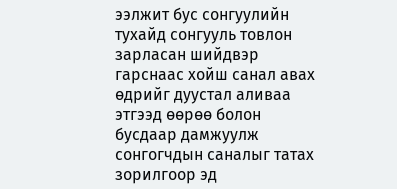ээлжит бус сонгуулийн тухайд сонгууль товлон зарласан шийдвэр гарснаас хойш санал авах өдрийг дуустал аливаа этгээд өөрөө болон бусдаар дамжуулж сонгогчдын саналыг татах зорилгоор эд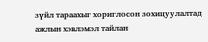зүйл тараахыг хориглосон зохицуулалтад ажлын хэвлэмэл тайлан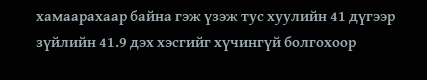хамаарахаар байна гэж үзэж тус хуулийн 41 дүгээр зүйлийн 41.9 дэх хэсгийг хүчингүй болгохоор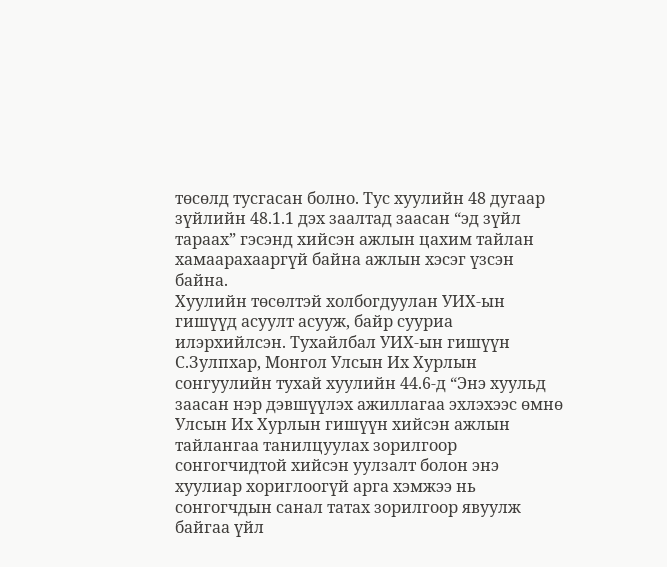төсөлд тусгасан болно. Тус хуулийн 48 дугаар зүйлийн 48.1.1 дэх заалтад заасан “эд зүйл тараах” гэсэнд хийсэн ажлын цахим тайлан хамаарахааргүй байна ажлын хэсэг үзсэн байна.
Хуулийн төсөлтэй холбогдуулан УИХ-ын гишүүд асуулт асууж, байр сууриа илэрхийлсэн. Тухайлбал УИХ-ын гишүүн С.Зулпхар, Монгол Улсын Их Хурлын сонгуулийн тухай хуулийн 44.6-д “Энэ хуульд заасан нэр дэвшүүлэх ажиллагаа эхлэхээс өмнө Улсын Их Хурлын гишүүн хийсэн ажлын тайлангаа танилцуулах зорилгоор сонгогчидтой хийсэн уулзалт болон энэ хуулиар хориглоогүй арга хэмжээ нь сонгогчдын санал татах зорилгоор явуулж байгаа үйл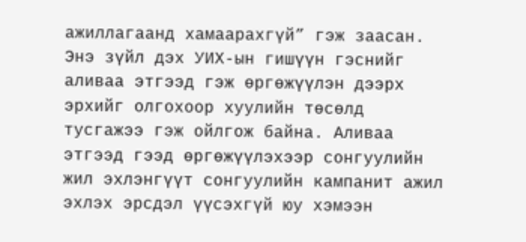ажиллагаанд хамаарахгүй” гэж заасан. Энэ зүйл дэх УИХ-ын гишүүн гэснийг аливаа этгээд гэж өргөжүүлэн дээрх эрхийг олгохоор хуулийн төсөлд тусгажээ гэж ойлгож байна. Аливаа этгээд гээд өргөжүүлэхээр сонгуулийн жил эхлэнгүүт сонгуулийн кампанит ажил эхлэх эрсдэл үүсэхгүй юу хэмээн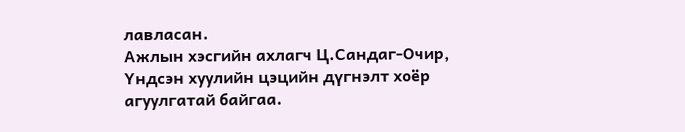лавласан.
Ажлын хэсгийн ахлагч Ц.Сандаг-Очир, Үндсэн хуулийн цэцийн дүгнэлт хоёр агуулгатай байгаа.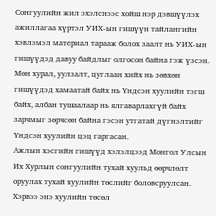Сонгуулийн жил эхэлснээс хойш нэр дэвшүүлэх ажиллагаа хүртэл УИХ-ын гишүүн тайлангийн хэвлэмэл материал тарааж болох заалт нь УИХ-ын гишүүдэд давуу байдлыг олгосон байна гэж үзсэн. Мөн хурал, уулзалт, цуглаан хийх нь зөвхөн гишүүдэд хамаатай байх нь Үндсэн хуулийн тэгш байх, албан тушаалаар нь ялгаварлахгүй байх зарчмыг зөрчсөн байна гэсэн утгатай дүгнэлтийг Үндсэн хуулийн цэц гаргасан.
Ажлын хэсгийн гишүүд хэлэлцээд Монгол Улсын Их Хурлын сонгуулийн тухай хуульд өөрчлөлт оруулах тухай хуулийн төслийг боловсруулсан. Хэрвээ энэ хуулийн төсөл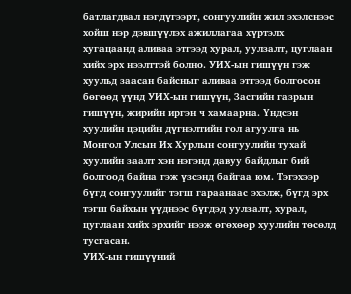батлагдвал нэгдүгээрт, сонгуулийн жил эхэлснээс хойш нэр дэвшүүлэх ажиллагаа хүртэлх хугацаанд аливаа этгээд хурал, уулзалт, цуглаан хийх эрх нээлттэй болно. УИХ-ын гишүүн гэж хуульд заасан байсныг аливаа этгээд болгосон бөгөөд үүнд УИХ-ын гишүүн, Засгийн газрын гишүүн, жирийн иргэн ч хамаарна. Үндсэн хуулийн цэцийн дүгнэлтийн гол агуулга нь Монгол Улсын Их Хурлын сонгуулийн тухай хуулийн заалт хэн нэгэнд давуу байдлыг бий болгоод байна гэж үзсэнд байгаа юм. Тэгэхээр бүгд сонгуулийг тэгш гараанаас эхэлж, бүгд эрх тэгш байхын үүднээс бүгдэд уулзалт, хурал, цуглаан хийх эрхийг нээж өгөхөөр хуулийн төсөлд тусгасан.
УИХ-ын гишүүний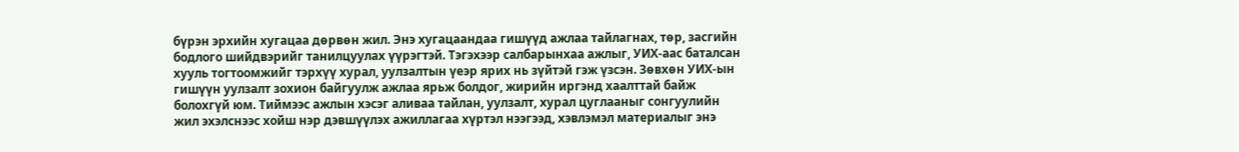бүрэн эрхийн хугацаа дөрвөн жил. Энэ хугацаандаа гишүүд ажлаа тайлагнах, төр, засгийн бодлого шийдвэрийг танилцуулах үүрэгтэй. Тэгэхээр салбарынхаа ажлыг, УИХ-аас баталсан хууль тогтоомжийг тэрхүү хурал, уулзалтын үеэр ярих нь зүйтэй гэж үзсэн. Зөвхөн УИХ-ын гишүүн уулзалт зохион байгуулж ажлаа ярьж болдог, жирийн иргэнд хаалттай байж болохгүй юм. Тиймээс ажлын хэсэг аливаа тайлан, уулзалт, хурал цуглааныг сонгуулийн жил эхэлснээс хойш нэр дэвшүүлэх ажиллагаа хүртэл нээгээд, хэвлэмэл материалыг энэ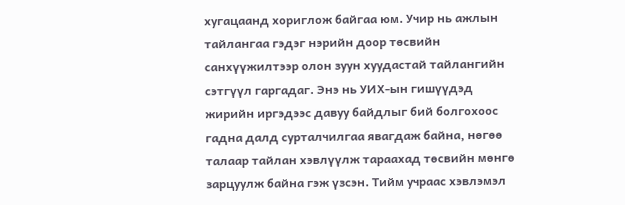хугацаанд хориглож байгаа юм. Учир нь ажлын тайлангаа гэдэг нэрийн доор төсвийн санхүүжилтээр олон зуун хуудастай тайлангийн сэтгүүл гаргадаг. Энэ нь УИХ-ын гишүүдэд жирийн иргэдээс давуу байдлыг бий болгохоос гадна далд сурталчилгаа явагдаж байна, нөгөө талаар тайлан хэвлүүлж тараахад төсвийн мөнгө зарцуулж байна гэж үзсэн. Тийм учраас хэвлэмэл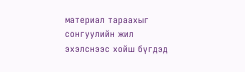материал тараахыг сонгуулийн жил эхэлснээс хойш бүгдэд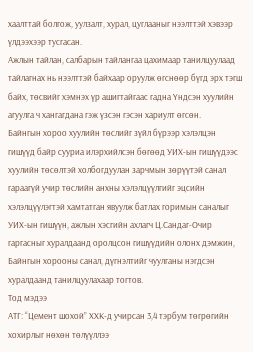хаалттай болгож, уулзалт, хурал, цуглааныг нээлттэй хэвээр үлдээхээр тусгасан.
Ажлын тайлан, салбарын тайлангаа цахимаар танилцуулаад тайлагнах нь нээлттэй байхаар оруулж өгснөөр бүгд эрх тэгш байх, төсвийг хэмнэх үр ашигтайгаас гадна Үндсэн хуулийн агуулга ч хангагдана гэж үзсэн гэсэн хариулт өгсөн.
Байнгын хороо хуулийн төслийг зүйл бүрээр хэлэлцэн гишүүд байр сууриа илэрхийлсэн бөгөөд УИХ-ын гишүүдээс хуулийн төсөлтэй холбогдуулан зарчмын зөрүүтэй санал гараагүй учир төслийн анхны хэлэлцүүлгийг эцсийн хэлэлцүүлэгтэй хамтатган явуулж батлах горимын саналыг УИХ-ын гишүүн, ажлын хэсгийн ахлагч Ц.Сандаг-Очир гаргасныг хуралдаанд оролцсон гишүүдийн олонх дэмжин, Байнгын хорооны санал, дүгнэлтийг чуулганы нэгдсэн хуралдаанд танилцуулахаар тогтов.
Тод мэдээ
АТГ: “Цемент шохой” ХХК-д учирсан 3,4 тэрбум төгрөгийн хохирлыг нөхөн төлүүллээ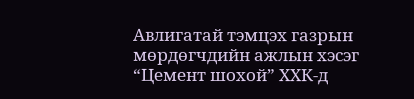Авлигатай тэмцэх газрын мөрдөгчдийн ажлын хэсэг “Цемент шохой” ХХК-д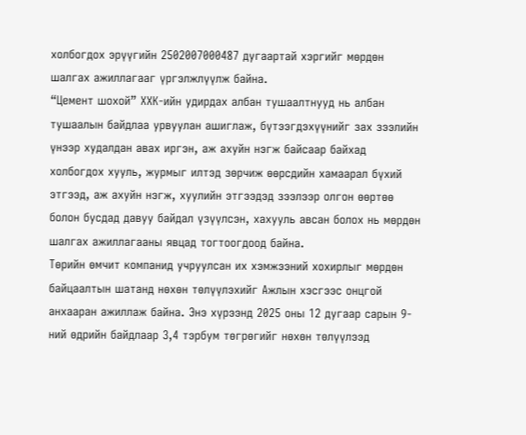холбогдох эрүүгийн 2502007000487 дугаартай хэргийг мөрдөн шалгах ажиллагааг үргэлжлүүлж байна.
“Цемент шохой” ХХК-ийн удирдах албан тушаалтнууд нь албан тушаалын байдлаа урвуулан ашиглаж, бүтээгдэхүүнийг зах зээлийн үнээр худалдан авах иргэн, аж ахуйн нэгж байсаар байхад холбогдох хууль, журмыг илтэд зөрчиж өөрсдийн хамаарал бүхий этгээд, аж ахуйн нэгж, хуулийн этгээдэд зээлээр олгон өөртөө болон бусдад давуу байдал үзүүлсэн, хахууль авсан болох нь мөрдөн шалгах ажиллагааны явцад тогтоогдоод байна.
Төрийн өмчит компанид учруулсан их хэмжээний хохирлыг мөрдөн байцаалтын шатанд нөхөн төлүүлэхийг Ажлын хэсгээс онцгой анхааран ажиллаж байна. Энэ хүрээнд 2025 оны 12 дугаар сарын 9-ний өдрийн байдлаар 3,4 тэрбум төгрөгийг нөхөн төлүүлээд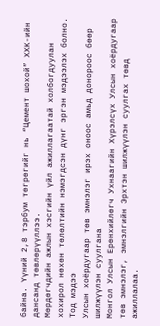байна. Үүний 2,8 тэрбум төгрөгийг нь “Цемент шохой” ХХК-ийн дансанд төвлөрүүллээ.
Мөрдөгчдийн ажлын хэсгийн үйл ажиллагаатай холбогдуулан хохирол нөхөн төлөлтийн нэмэгдсэн дүнг эргэн мэдээлэх болно.
Тод мэдээ
Улсын хоёрдугаар төв эмнэлэг ирэх оноос амьд донороос бөөр шилжүүлэн суулгана
Монгол Улсын Ерөнхийлөгч Ухнаагийн Хүрэлсүх Улсын хоёрдугаар төв эмнэлэг, эмнэлгийн Эрхтэн шилжүүлэн суулгах төвд ажиллалаа.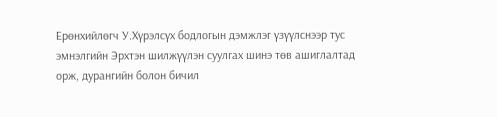Ерөнхийлөгч У.Хүрэлсүх бодлогын дэмжлэг үзүүлснээр тус эмнэлгийн Эрхтэн шилжүүлэн суулгах шинэ төв ашиглалтад орж, дурангийн болон бичил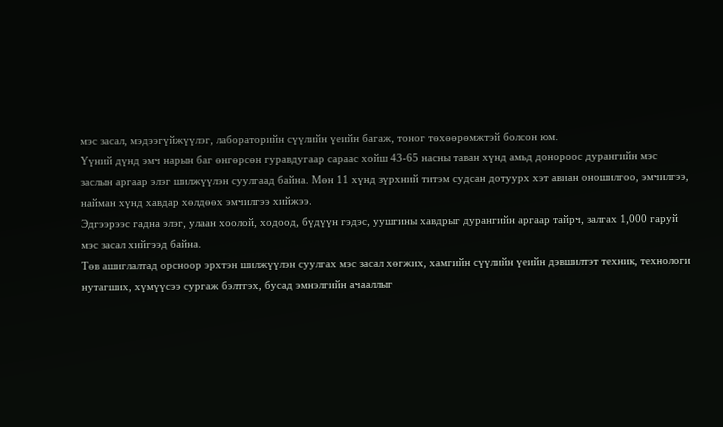мэс засал, мэдээгүйжүүлэг, лабораторийн сүүлийн үеийн багаж, тоног төхөөрөмжтэй болсон юм.
Үүний дүнд эмч нарын баг өнгөрсөн гуравдугаар сараас хойш 43-65 насны таван хүнд амьд донороос дурангийн мэс заслын аргаар элэг шилжүүлэн суулгаад байна. Мөн 11 хүнд зүрхний титэм судсан дотуурх хэт авиан оношилгоо, эмчилгээ, найман хүнд хавдар хөлдөөх эмчилгээ хийжээ.
Эдгээрээс гадна элэг, улаан хоолой, ходоод, бүдүүн гэдэс, уушгины хавдрыг дурангийн аргаар тайрч, залгах 1,000 гаруй мэс засал хийгээд байна.
Төв ашиглалтад орсноор эрхтэн шилжүүлэн суулгах мэс засал хөгжих, хамгийн сүүлийн үеийн дэвшилтэт техник, технологи нутагших, хүмүүсээ сургаж бэлтгэх, бусад эмнэлгийн ачааллыг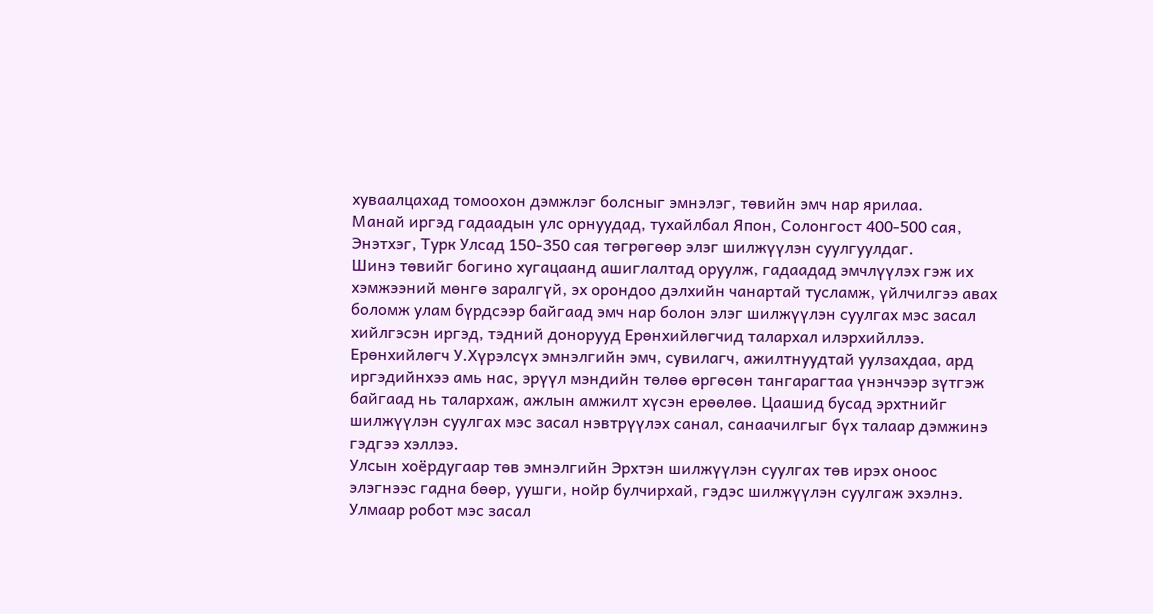хуваалцахад томоохон дэмжлэг болсныг эмнэлэг, төвийн эмч нар ярилаа.
Манай иргэд гадаадын улс орнуудад, тухайлбал Япон, Солонгост 400-500 сая, Энэтхэг, Турк Улсад 150-350 сая төгрөгөөр элэг шилжүүлэн суулгуулдаг.
Шинэ төвийг богино хугацаанд ашиглалтад оруулж, гадаадад эмчлүүлэх гэж их хэмжээний мөнгө заралгүй, эх орондоо дэлхийн чанартай тусламж, үйлчилгээ авах боломж улам бүрдсээр байгаад эмч нар болон элэг шилжүүлэн суулгах мэс засал хийлгэсэн иргэд, тэдний донорууд Ерөнхийлөгчид талархал илэрхийллээ.
Ерөнхийлөгч У.Хүрэлсүх эмнэлгийн эмч, сувилагч, ажилтнуудтай уулзахдаа, ард иргэдийнхээ амь нас, эрүүл мэндийн төлөө өргөсөн тангарагтаа үнэнчээр зүтгэж байгаад нь талархаж, ажлын амжилт хүсэн ерөөлөө. Цаашид бусад эрхтнийг шилжүүлэн суулгах мэс засал нэвтрүүлэх санал, санаачилгыг бүх талаар дэмжинэ гэдгээ хэллээ.
Улсын хоёрдугаар төв эмнэлгийн Эрхтэн шилжүүлэн суулгах төв ирэх оноос элэгнээс гадна бөөр, уушги, нойр булчирхай, гэдэс шилжүүлэн суулгаж эхэлнэ. Улмаар робот мэс засал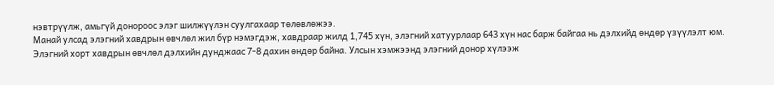нэвтрүүлж, амьгүй донороос элэг шилжүүлэн суулгахаар төлөвлөжээ.
Манай улсад элэгний хавдрын өвчлөл жил бүр нэмэгдэж, хавдраар жилд 1,745 хүн, элэгний хатуурлаар 643 хүн нас барж байгаа нь дэлхийд өндөр үзүүлэлт юм. Элэгний хорт хавдрын өвчлөл дэлхийн дунджаас 7-8 дахин өндөр байна. Улсын хэмжээнд элэгний донор хүлээж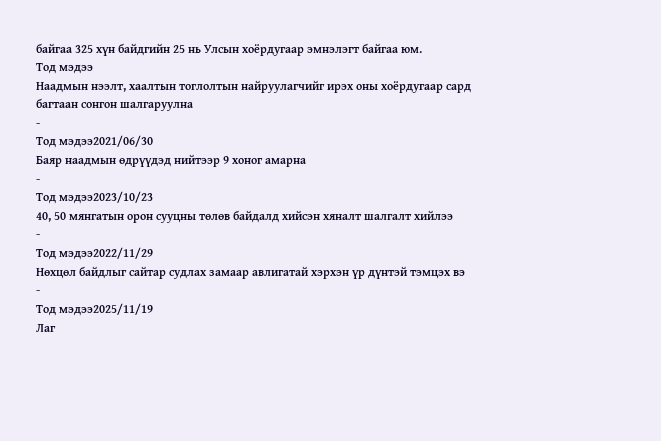байгаа 325 хүн байдгийн 25 нь Улсын хоёрдугаар эмнэлэгт байгаа юм.
Тод мэдээ
Наадмын нээлт, хаалтын тоглолтын найруулагчийг ирэх оны хоёрдугаар сард багтаан сонгон шалгаруулна
-
Тод мэдээ2021/06/30
Баяр наадмын өдрүүдэд нийтээр 9 хоног амарна
-
Тод мэдээ2023/10/23
40, 50 мянгатын орон сууцны төлөв байдалд хийсэн хяналт шалгалт хийлээ
-
Тод мэдээ2022/11/29
Нөхцөл байдлыг сайтар судлах замаар авлигатай хэрхэн үр дүнтэй тэмцэх вэ
-
Тод мэдээ2025/11/19
Лаг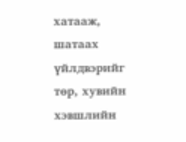хатааж, шатаах үйлдвэрийг төр, хувийн хэвшлийн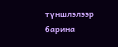түншлэлээр барина